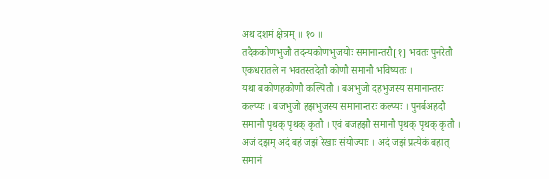अथ दशमं क्षेत्रम् ॥ १० ॥
तदैककोणभुजौ तदन्यकोणभुजयोः समानान्तरौ[१] भवतः पुनरेतौ एकधरातले न भवतस्तदेतौ कोणौ समानौ भविष्यतः ।
यथा बकोणहकोणौ कल्पितौ । बअभुजो दहभुजस्य समानान्तरः कल्प्यः । बजभुजो हझभुजस्य समानान्तरः कल्प्यः । पुनर्बअहदौ समानौ पृथक् पृथक् कृतौ । एवं बजहझौ समानौ पृथक् पृथक् कृतौ । अजं दझम् अदं बहं जझं रेखाः संयोज्याः । अदं जझं प्रत्येकं बहात् समानं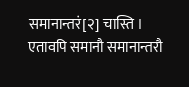समानान्तरं[२] चास्ति । एतावपि समानौ समानान्तरौ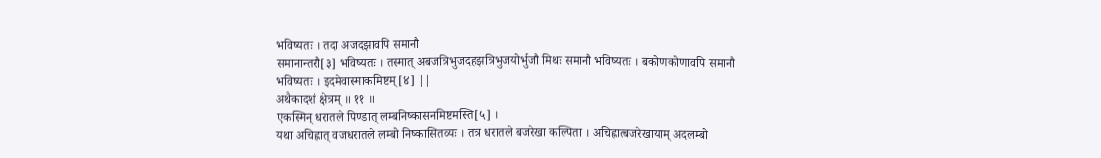भविष्यतः । तदा अजदझावपि समानौ
समानान्तरौ[३] भविष्यतः । तस्मात् अबजत्रिभुजदहझत्रिभुजयोर्भुजौ मिथः समानौ भविष्यतः । बकोणकोणावपि समानौ भविष्यतः । इदमेवास्माकमिष्टम्[४] ||
अथैकादशं क्षेत्रम् ॥ ११ ॥
एकस्मिन् धरातले पिण्डात् लम्बनिष्कासनमिष्टमस्ति[५] ।
यथा अचिह्नात् वजधरातले लम्बो निष्कासितव्यः । तत्र धरातले बजरेखा कल्पिता । अचिह्नात्बजरेखायाम् अदलम्बो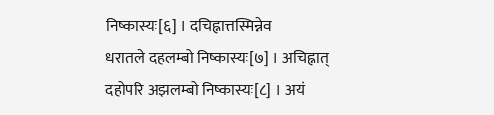निष्कास्यः[६] । दचिह्नात्तस्मिन्नेव
धरातले दहलम्बो निष्कास्यः[७] । अचिह्नात् दहोपरि अझलम्बो निष्कास्यः[८] । अयं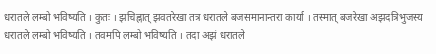धरातले लम्बो भविष्यति । कुतः । झचिह्नात् झवतरेखा तत्र धरातले बजसमानान्तरा कार्या । तस्मात् बजरेखा अझदत्रिभुजस्य धरातले लम्बो भविष्यति । तवमपि लम्बो भविष्यति । तदा अझं धरातले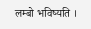लम्बो भविष्यति ।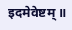इदमेवेष्टम् ॥